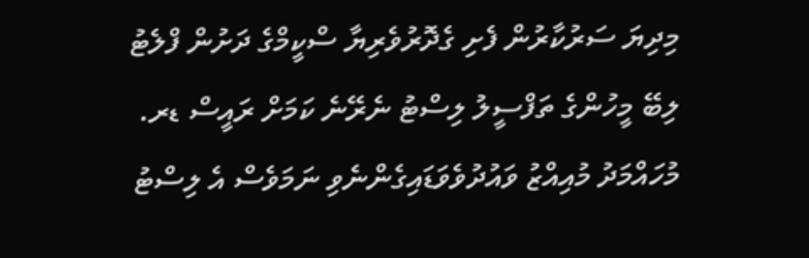މިދިޔަ ސަރުކާރުން ފެށި ގެދޮރުވެރިޔާ ސްކީމްގެ ދަށުން ފްލެޓު ލިބޭ މީހުންގެ ތަފްސީލު ލިސްޓު ނެރޭނެ ކަމަށް ރައީސް ޑރ. މުހައްމަދު މުއިއްޒު ވައުދުވެވަޑައިގެންނެވި ނަމަވެސް އެ ލިސްޓު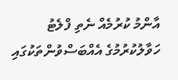އާންމު ކުރުމެއް ނެތި ފްލެޓު ހަވާލުކުރުމުގެ އެއްބަސްވުންތަކުގައި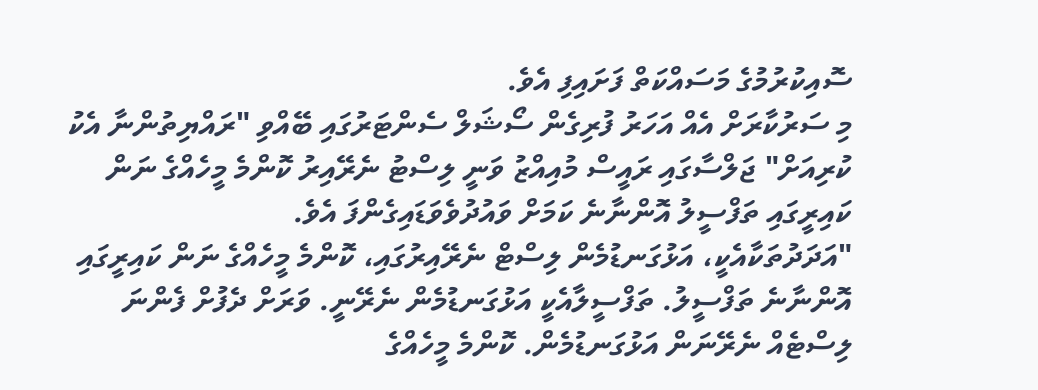ސޮއިކުރުމުގެ މަސައްކަތް ފަށައިފި އެވެ.
މި ސަރުކާރަށް އެއް އަހަރު ފުރިގެން ސޯޝަލް ސެންޓަރުގައި ބޭއްވި "ރައްޔިތުންނާ އެކު ކުރިއަށް" ޖަލްސާގައި ރައީސް މުއިއްޒު ވަނީ ލިސްޓު ނެރޭއިރު ކޮންމެ މީހެއްގެ ނަން ކައިރީގައި ތަފްސީލު އޮންނާނެ ކަމަށް ވައުދުވެވަޑައިގެންފަ އެވެ.
"އަދަދުތަކާއެކީ، އަޅުގަނޑުމެން ލިސްޓް ނެރޭއިރުގައި، ކޮންމެ މީހެއްގެ ނަން ކައިރީގައި އޮންނާނެ ތަފްސީލު. ތަފްސީލާއެކީ އަޅުގަނޑުމެން ނެރޭނީ. ވަރަށް ދެފުށް ފެންނަ ލިސްޓެއް ނެރޭނަން އަޅުގަނޑުމެން. ކޮންމެ މީހެއްގެ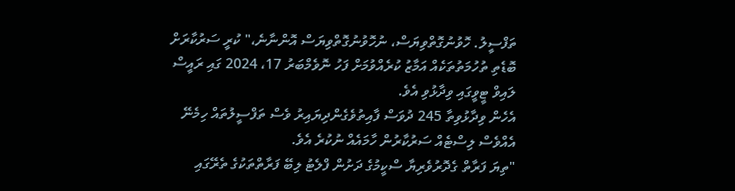ތަފްސީލު. ހޮވުނުގޮތްވިޔަސް، ނުހޮވުނުގޮތްވިޔަސް އޮންނާނެ،" ކުރީ ސަރުކާރަށް ބޮޑެތި ތުހުމަތުތަކެއް އަމާޒު ކުރެއްވުމަށް ފަހު ނޮވެމްބަރު 17، 2024 ގައި ރައީސް ލައިވް ޓީވީގައި ވިދާޅުވި އެވެ.
އެހެން ވިދާޅުވިތާ 245 ދުވަސް ފާއިތުވެގެންދިޔައިރު ވެސް ތަފްސީލުތައް ހިމެނޭ އެއްވެސް ލިސްޓެއް ސަރުކާރުން ހާމައެއް ނުކުރެ އެވެ.
"ތިޔަ ފަރާތް ގެދޮރުވެރިޔާ ސްކީމުގެ ދަށުން ފްލެޓު ލިބޭ ފަރާތްތަކުގެ ތެރޭގައި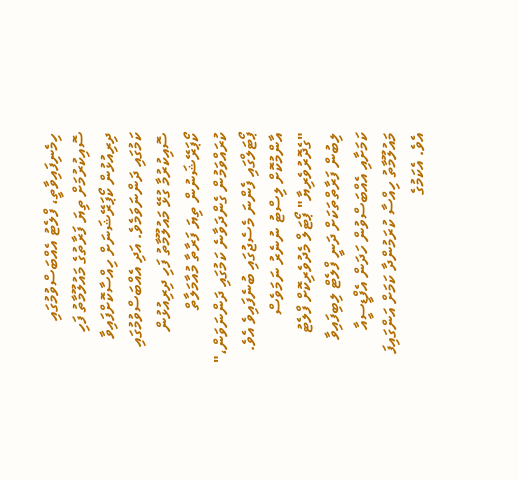ހިމެނިފައިވާތީ، ފްލެޓު އެއްބަސްވުމުގައި ސޮއިކުރުމަށް ތިޔަ ފަރާތުގެ މައުލޫމާތު ފަހި ދިރިއުޅުން ކޯޕަރޭޝަނަށް ހިއްސާކޮށްފައިވާ ކަމުގައި ދަންނަވަމެވެ. އަދި އެއްބަސްވުމުގައި ސޮއިކުރުމާ ގުޅޭ މައުލޫމާތު ފަހި ދިރިއުޅުން ކޯޕަރޭޝަނުން ތިޔަ ފަރާތާ މުއާމަލާތް ކުރައްވަމުން ގެންދަވާނެ ކަމުގައި ދަންނަވަން،" ޕޯޓަލްގައި ފެންނަ މެސެޖުގައި ބުނެފައިވެ އެވެ.
އާންމުކޮށް ލިސްޓު ނުނެރު ނަމަވެސް "ގެދޮރުވެރިޔާ" ޕޯޓަލް މެދުވެރިކޮށް ފްލެޓު ލިބުން ފަރާތްތަކަށް ދަނީ ފްލެޓް ލިބިފައިވާ ކަމަށާއި އެއްބަސްވުން ހަދަން އެފްޑީސީއާ މައުލޫމާތު ހިއްސާ ކުރަމުންދާ ކަމަށް އަންގައިފަ އެވެ. އެކަމުގެ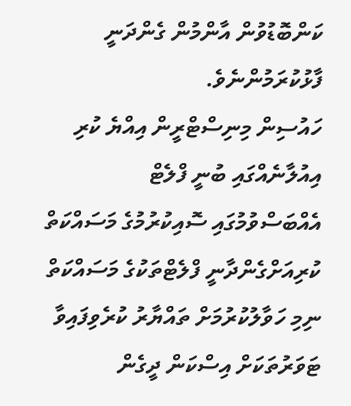ކަންބޮޑުވުން އާންމުން ގެންދަނީ ފާޅުކުރަމުންނެވެ.
ހައުސިން މިނިސްޓްރީން އިއްޔެ ކުރި އިއުލާނެއްގައި ބުނީ ފްލެޓް އެއްބަސްވުމުގައި ސޮއިކުރުމުގެ މަސައްކަތް ކުރިއަށްގެންދާނީ ފްލެޓްތަކުގެ މަސައްކަތް ނިމި ހަވާލުކުރުމަށް ތައްޔާރު ކުރެވިފައިވާ ޓަވަރުތަކަށް އިސްކަން ދީގެން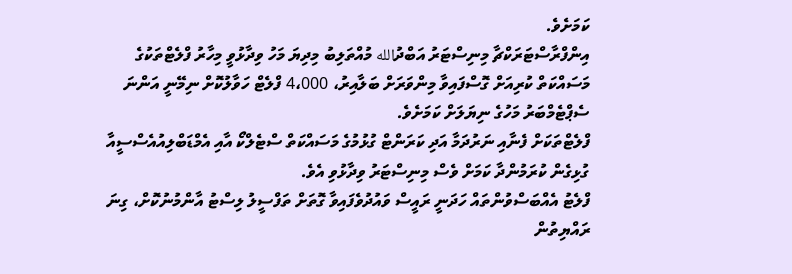ކަމަށެވެ.
އިންފްރާސްޓަރަކްޗާ މިނިސްޓަރު އަބްދުالله މުއްތަލިބު މިދިޔަ މަހު ވިދާޅުވީ މިހާރު ފްލެޓްތަކުގެ މަސައްކަތް ކުރިއަށް ގޮސްފައިވާ މިންވަރަށް ބަލާއިރު، 4،000 ފްލެޓް ހަވާލުކޮށް ނިމޭނީ އަންނަ ސެޕްޓެމްބަރު މަހުގެ ނިޔަލަށް ކަމަށެވެ.
ފްލެޓްތަކަށް ފެނާއި ނަރުދަމާ އަދި ކަރަންޓް ގުޅުމުގެ މަސައްކަތް ސްޓެލްކޯ އާއި އެމްޑަބްލިއުއެސްސީއާ ގުޅިގެން ކުރަމުންދާ ކަމަށް ވެސް މިނިސްޓަރު ވިދާޅުވި އެވެ.
ފްލެޓު އެއްބަސްވުންތައް ހަދަނީ ރައީސް ވައުދުވެފައިވާ ގޮތަށް ތަފްސީލު ލިސްޓު އާންމުނުކޮށް، ގިނަ ރައްޔިތުން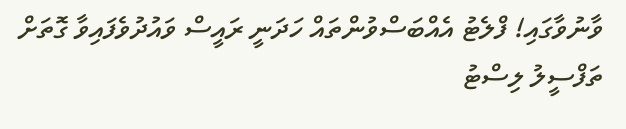ވާނުވާގައި! ފްލެޓު އެއްބަސްވުންތައް ހަދަނީ ރައީސް ވައުދުވެފައިވާ ގޮތަށް ތަފްސީލު ލިސްޓު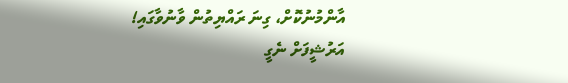އާންމުނުކޮށް، ގިނަ ރައްޔިތުން ވާނުވާގައި!
އަރުޝީފަށް ނެގީ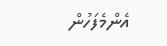އެންމެފަހުން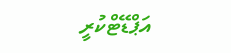އަޕްޑޭޓްކުރީ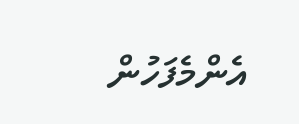އެންމެފަހުން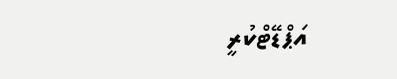އަޕްޑޭޓްކުރީ